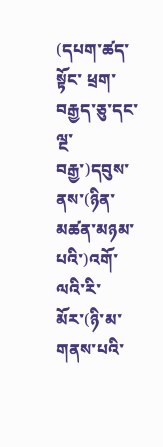(དཔག་ཚད་སྟོང་ ཕྲག་བརྒྱད་ཅུ་དང་ལྔ་བརྒྱ་)དབུས་ནས་(ཉིན་མཚན་མཉམ་པའི་)འགོ་ལའི་རི་མོར་(ཉི་མ་གནས་པའི་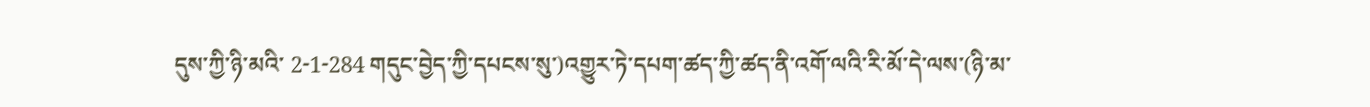དུས་ཀྱི་ཉི་མའི་ 2-1-284 གདུང་བྱེད་ཀྱི་དཔངས་སུ་)འགྱུར་ཏེ་དཔག་ཚད་ཀྱི་ཚད་ནི་འགོ་ལའི་རི་མོ་དེ་ལས་(ཉི་མ་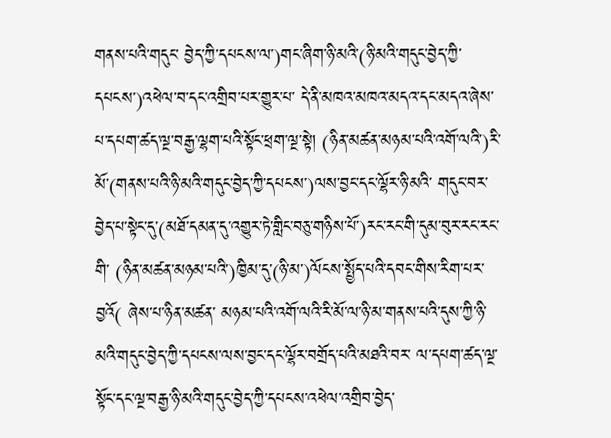གནས་པའི་གདུང་ བྱེད་ཀྱི་དཔངས་ལ་)གང་ཞིག་ཉི་མའི་(ཉི་མའི་གདུང་བྱེད་ཀྱི་དཔངས་)འཕེལ་བ་དང་འགྲིབ་པར་གྱུར་པ་ དེ་ནི་མཁའ་མཁའ་མདའ་དང་མདའ་ཞེས་པ་དཔག་ཚད་ལྔ་བརྒྱ་ལྷག་པའི་སྟོང་ཕྲག་ལྔ་སྟེ། (ཉིན་མཚན་མཉམ་པའི་འགོ་ལའི་)རི་མོ་(གནས་པའི་ཉི་མའི་གདུང་བྱེད་ཀྱི་དཔངས་)ལས་བྱང་དང་ལྷོར་ཉི་མའི་ གདུང་བར་བྱེད་པ་སྟེང་དུ་(མཐོ་དམན་དུ་འགྱུར་ཏེ་གླིང་བཅུ་གཉིས་པོ་)རང་རང་གི་དུམ་བུར་རང་རང་གི་ (ཉིན་མཚན་མཉམ་པའི་)ཁྱིམ་དུ་(ཉི་མ་)ལོངས་སྤྱོད་པའི་དབང་གིས་རིག་པར་བྱའོ( ཞེས་པ་ཉིན་མཚན་ མཉམ་པའི་འགོ་ལའི་རི་མོ་ལ་ཉི་མ་གནས་པའི་དུས་ཀྱི་ཉི་མའི་གདུང་བྱེད་ཀྱི་དཔངས་ལས་བྱང་དང་ལྷོར་བགྲོད་པའི་མཐའི་བར་ ལ་དཔག་ཚད་ལྔ་སྟོང་དང་ལྔ་བརྒྱ་ཉི་མའི་གདུང་བྱེད་ཀྱི་དཔངས་འཕེལ་འགྲིབ་བྱེད་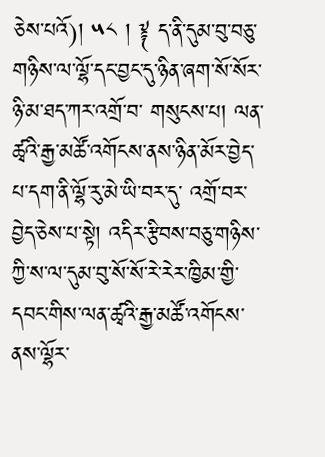ཅེས་པའོ)། ༥༨ ། ༈ ད་ནི་དུམ་བུ་བཅུ་གཉིས་ལ་ལྷོ་དང་བྱང་དུ་ཉིན་ཞག་སོ་སོར་ཉི་མ་ཐད་ཀར་འགྲོ་བ་ གསུངས་པ། ལན་ཚྭའི་རྒྱ་མཚོ་འགོངས་ནས་ཉིན་མོར་བྱེད་པ་དག་ནི་ལྷོ་རུ་མེ་ཡི་བར་དུ་ འགྲོ་བར་བྱེད་ཅེས་པ་སྟེ། འདིར་རྩིབས་བཅུ་གཉིས་ཀྱི་ས་ལ་དུམ་བུ་སོ་སོ་རེ་རེར་ཁྱིམ་གྱི་ དབང་གིས་ལན་ཚྭའི་རྒྱ་མཚོ་འགོངས་ནས་ལྷོར་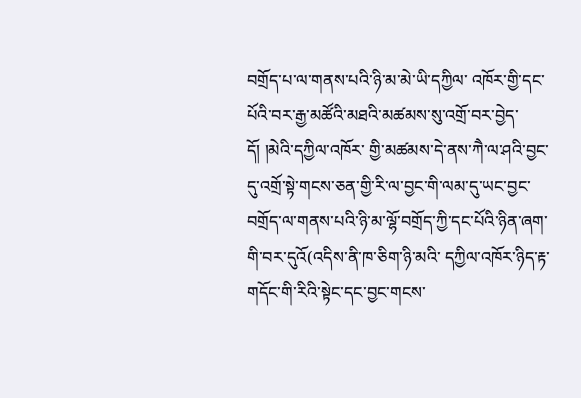བགྲོད་པ་ལ་གནས་པའི་ཉི་མ་མེ་ཡི་དཀྱིལ་ འཁོར་གྱི་དང་པོའི་བར་རྒྱ་མཚོའི་མཐའི་མཚམས་སུ་འགྲོ་བར་བྱེད་དོ། །མེའི་དཀྱིལ་འཁོར་ གྱི་མཚམས་དེ་ནས་ཀཻ་ལ་ཤའི་བྱང་དུ་འགྲོ་སྟེ་གངས་ཅན་གྱི་རི་ལ་བྱང་གི་ལམ་དུ་ཡང་བྱང་ བགྲོད་ལ་གནས་པའི་ཉི་མ་ལྷོ་བགྲོད་ཀྱི་དང་པོའི་ཉིན་ཞག་གི་བར་དུའོ(འདིས་ནི་ཁ་ཅིག་ཉི་མའི་ དཀྱིལ་འཁོར་ཉིད་རྟ་གདོང་གི་རིའི་སྟེང་དང་བྱང་གངས་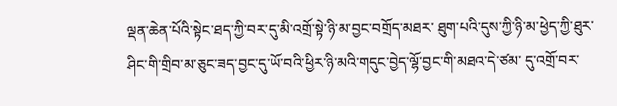ལྡན་ཆེན་པོའི་སྟེང་ཐད་ཀྱི་བར་དུ་མི་འགྲོ་སྟེ་ཉི་མ་བྱང་བགྲོད་མཐར་ ཐུག་པའི་དུས་ཀྱི་ཉི་མ་ཕྱེད་ཀྱི་ཐུར་ཤིང་གི་གྲིབ་མ་ཅུང་ཟད་བྱང་དུ་ཡོ་བའི་ཕྱིར་ཉི་མའི་གདུང་བྱེད་ལྷོ་བྱང་གི་མཐའ་དེ་ཙམ་ དུ་འགྲོ་བར་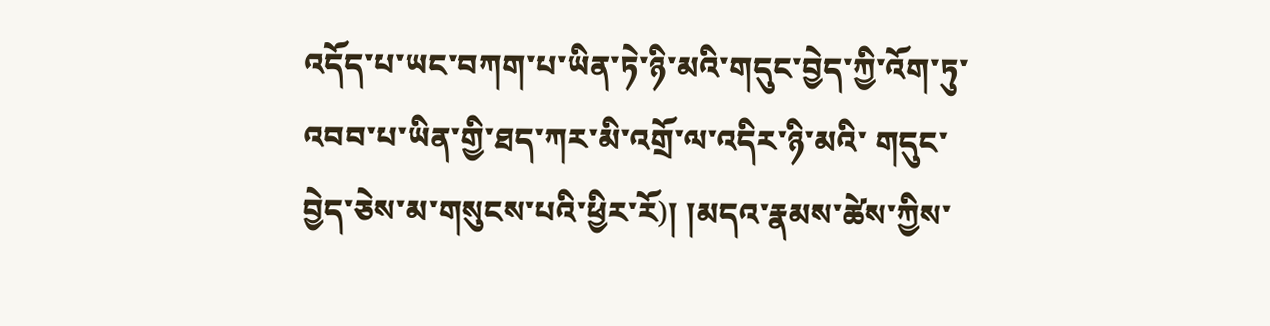འདོད་པ་ཡང་བཀག་པ་ཡིན་ཏེ་ཉི་མའི་གདུང་བྱེད་ཀྱི་འོག་ཏུ་འབབ་པ་ཡིན་གྱི་ཐད་ཀར་མི་འགྲོ་ལ་འདིར་ཉི་མའི་ གདུང་བྱེད་ཅེས་མ་གསུངས་པའི་ཕྱིར་རོ)། །མདའ་རྣམས་ཚེས་ཀྱིས་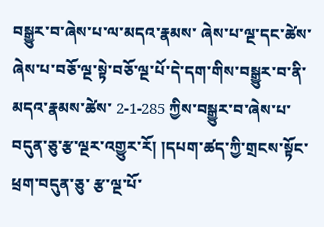བསྒྱུར་བ་ཞེས་པ་ལ་མདའ་རྣམས་ ཞེས་པ་ལྔ་དང་ཚེས་ཞེས་པ་བཅོ་ལྔ་སྟེ་བཅོ་ལྔ་པོ་དེ་དག་གིས་བསྒྱུར་བ་ནི་མདའ་རྣམས་ཚེས་ 2-1-285 ཀྱིས་བསྒྱུར་བ་ཞེས་པ་བདུན་ཅུ་རྩ་ལྔར་འགྱུར་རོ། །དཔག་ཚད་ཀྱི་གྲངས་སྟོང་ཕྲག་བདུན་ཅུ་ རྩ་ལྔ་པོ་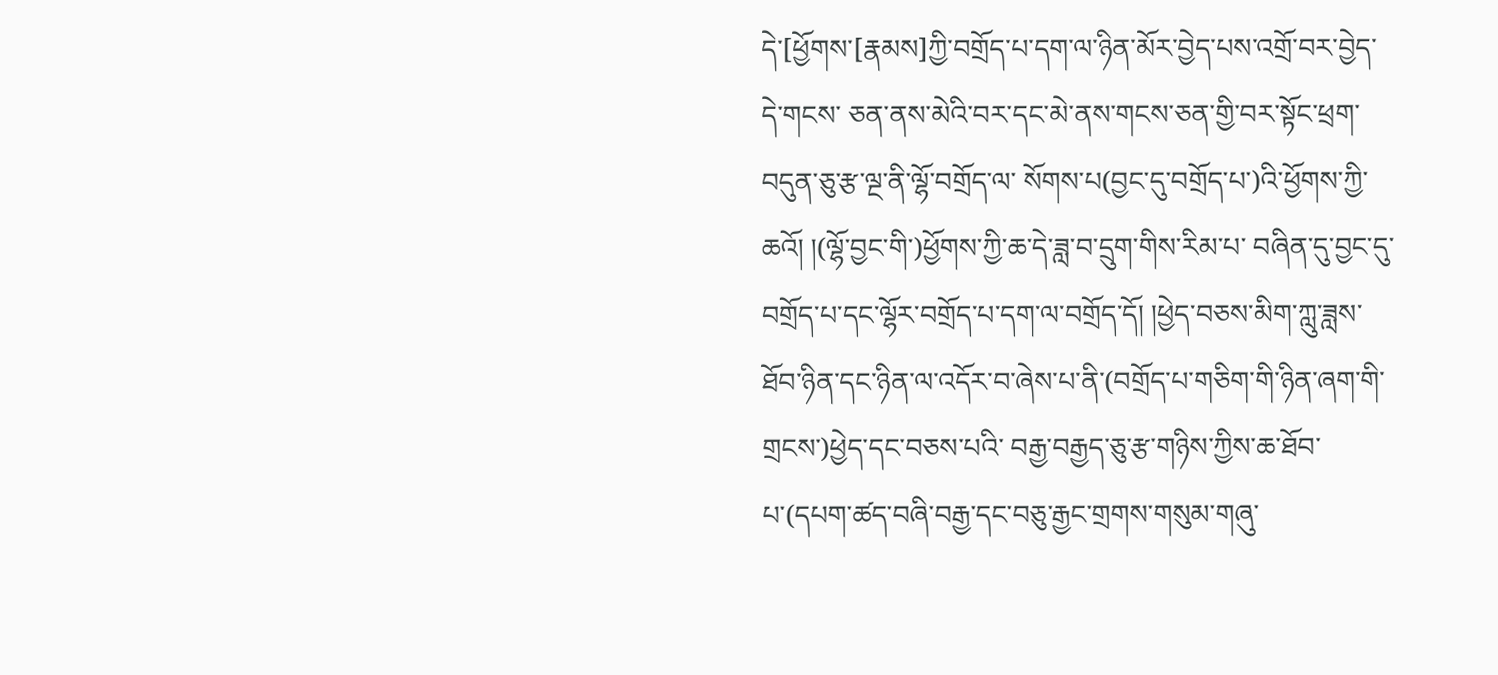དེ་[ཕྱོགས་[རྣམས]ཀྱི་བགྲོད་པ་དག་ལ་ཉིན་མོར་བྱེད་པས་འགྲོ་བར་བྱེད་དེ་གངས་ ཅན་ནས་མེའི་བར་དང་མེ་ནས་གངས་ཅན་གྱི་བར་སྟོང་ཕྲག་བདུན་ཅུ་རྩ་ལྔ་ནི་ལྷོ་བགྲོད་ལ་ སོགས་པ(བྱང་དུ་བགྲོད་པ་)འི་ཕྱོགས་ཀྱི་ཆའོ། །(ལྷོ་བྱང་གི་)ཕྱོགས་ཀྱི་ཆ་དེ་ཟླ་བ་དྲུག་གིས་རིམ་པ་ བཞིན་དུ་བྱང་དུ་བགྲོད་པ་དང་ལྷོར་བགྲོད་པ་དག་ལ་བགྲོད་དོ། །ཕྱེད་བཅས་མིག་ཀླུ་ཟླས་ ཐོབ་ཉིན་དང་ཉིན་ལ་འདོར་བ་ཞེས་པ་ནི་(བགྲོད་པ་གཅིག་གི་ཉིན་ཞག་གི་གྲངས་)ཕྱེད་དང་བཅས་པའི་ བརྒྱ་བརྒྱད་ཅུ་རྩ་གཉིས་ཀྱིས་ཆ་ཐོབ་པ་(དཔག་ཚད་བཞི་བརྒྱ་དང་བཅུ་རྒྱང་གྲགས་གསུམ་གཞུ་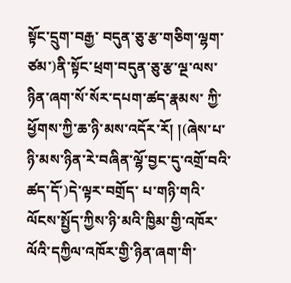སྟོང་དྲུག་བརྒྱ་ བདུན་ཅུ་རྩ་གཅིག་ལྷག་ཙམ་)ནི་སྟོང་ཕྲག་བདུན་ཅུ་རྩ་ལྔ་ལས་ཉིན་ཞག་སོ་སོར་དཔག་ཚད་རྣམས་ ཀྱི་ཕྱོགས་ཀྱི་ཆ་ཉི་མས་འདོར་རོ། །(ཞེས་པ་ཉི་མས་ཉིན་རེ་བཞིན་ལྷོ་བྱང་དུ་འགྲོ་བའི་ཚད་དོ་)དེ་ལྟར་བགྲོད་ པ་གཉི་གའི་ལོངས་སྤྱོད་ཀྱིས་ཉི་མའི་ཁྱིམ་གྱི་འཁོར་ལོའི་དཀྱིལ་འཁོར་གྱི་ཉིན་ཞག་གི་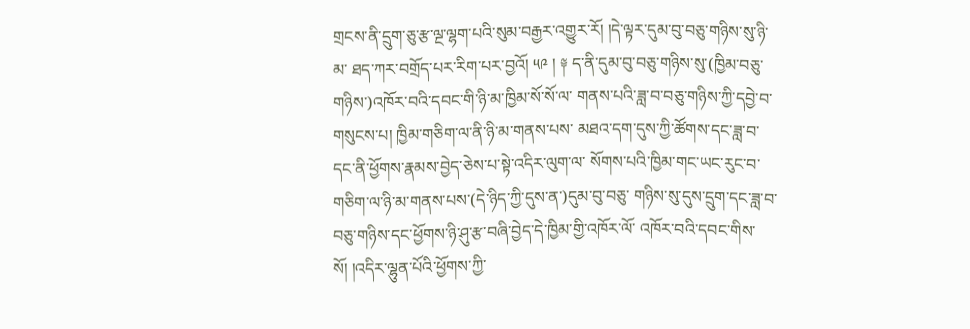གྲངས་ནི་དྲུག་ཅུ་རྩ་ལྔ་ལྷག་པའི་སུམ་བརྒྱར་འགྱུར་རོ། །དེ་ལྟར་དུམ་བུ་བཅུ་གཉིས་སུ་ཉི་མ་ ཐད་ཀར་བགྲོད་པར་རིག་པར་བྱའོ། ༥༩ ། ༈ ད་ནི་དུམ་བུ་བཅུ་གཉིས་སུ་(ཁྱིམ་བཅུ་གཉིས་)འཁོར་བའི་དབང་གི་ཉི་མ་ཁྱིམ་སོ་སོ་ལ་ གནས་པའི་ཟླ་བ་བཅུ་གཉིས་ཀྱི་དབྱེ་བ་གསུངས་པ། ཁྱིམ་གཅིག་ལ་ནི་ཉི་མ་གནས་པས་ མཐའ་དག་དུས་ཀྱི་ཚོགས་དང་ཟླ་བ་དང་ནི་ཕྱོགས་རྣམས་བྱེད་ཅེས་པ་སྟེ་འདིར་ལུག་ལ་ སོགས་པའི་ཁྱིམ་གང་ཡང་རུང་བ་གཅིག་ལ་ཉི་མ་གནས་པས་(དེ་ཉིད་ཀྱི་དུས་ན་)དུམ་བུ་བཅུ་ གཉིས་སུ་དུས་དྲུག་དང་ཟླ་བ་བཅུ་གཉིས་དང་ཕྱོགས་ཉི་ཤུ་རྩ་བཞི་བྱེད་དེ་ཁྱིམ་གྱི་འཁོར་ལོ་ འཁོར་བའི་དབང་གིས་སོ། །འདིར་ལྷུན་པོའི་ཕྱོགས་ཀྱི་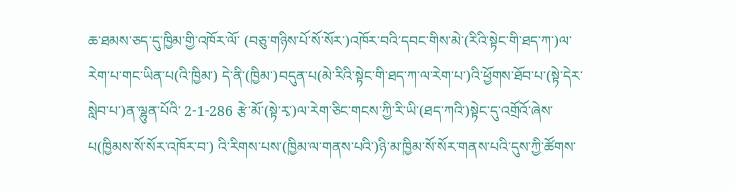ཆ་ཐམས་ཅད་དུ་ཁྱིམ་གྱི་འཁོར་ལོ་ (བཅུ་གཉིས་པོ་སོ་སོར་)འཁོར་བའི་དབང་གིས་མེ་(རིའི་སྟེང་གི་ཐད་ཀ་)ལ་རེག་པ་གང་ཡིན་པ(འི་ཁྱིམ་) དེ་ནི་(ཁྱིམ་)བདུན་པ(མེ་རིའི་སྟེང་གི་ཐད་ཀ་ལ་རེག་པ་)འི་ཕྱོགས་ཐོབ་པ་(སྟེ་དེར་སླེབ་པ་)ན་ལྷུན་པོའི་ 2-1-286 རྩེ་མོ་(སྟེ་རྭ་)ལ་རེག་ཅིང་གངས་ཀྱི་རི་ཡི་(ཐད་ཀའི་)སྟེང་དུ་འགྲོའོ་ཞེས་པ(ཁྱིམས་སོ་སོར་འཁོར་བ་) འི་རིགས་པས་(ཁྱིམ་ལ་གནས་པའི་)ཉི་མ་ཁྱིམ་སོ་སོར་གནས་པའི་དུས་ཀྱི་ཚོགས་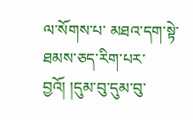ལ་སོགས་པ་ མཐའ་དག་སྟེ་ཐམས་ཅད་རིག་པར་བྱའོ། །དུམ་བུ་དུམ་བུ་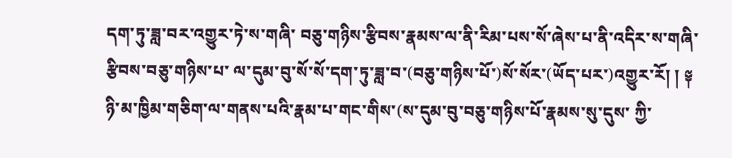དག་ཏུ་ཟླ་བར་འགྱུར་ཏེ་ས་གཞི་ བཅུ་གཉིས་རྩིབས་རྣམས་ལ་ནི་རིམ་པས་སོ་ཞེས་པ་ནི་འདིར་ས་གཞི་རྩིབས་བཅུ་གཉིས་པ་ ལ་དུམ་བུ་སོ་སོ་དག་ཏུ་ཟླ་བ་(བཅུ་གཉིས་པོ་)སོ་སོར་(ཡོད་པར་)འགྱུར་རོ། ། ༈ ཉི་མ་ཁྱིམ་གཅིག་ལ་གནས་པའི་རྣམ་པ་གང་གིས་(ས་དུམ་བུ་བཅུ་གཉིས་པོ་རྣམས་སུ་དུས་ ཀྱི་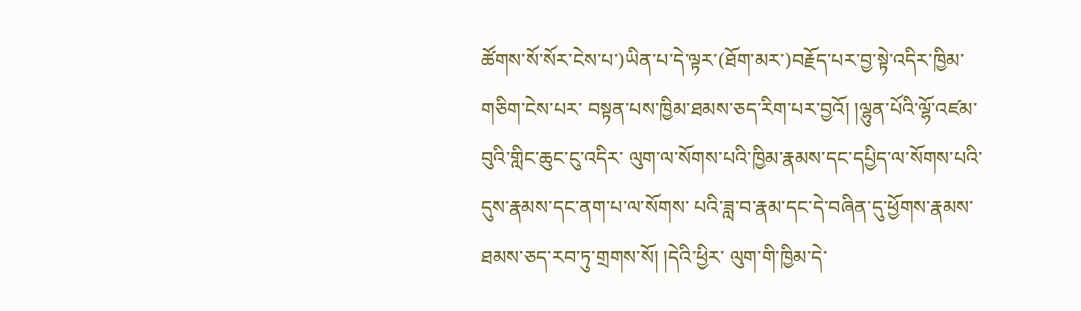ཚོགས་སོ་སོར་ངེས་པ་)ཡིན་པ་དེ་ལྟར་(ཐོག་མར་)བརྗོད་པར་བྱ་སྟེ་འདིར་ཁྱིམ་གཅིག་ངེས་པར་ བསྟན་པས་ཁྱིམ་ཐམས་ཅད་རིག་པར་བྱའོ། །ལྷུན་པོའི་ལྷོ་འཛམ་བུའི་གླིང་ཆུང་ངུ་འདིར་ ལུག་ལ་སོགས་པའི་ཁྱིམ་རྣམས་དང་དཔྱིད་ལ་སོགས་པའི་དུས་རྣམས་དང་ནག་པ་ལ་སོགས་ པའི་ཟླ་བ་རྣམ་དང་དེ་བཞིན་དུ་ཕྱོགས་རྣམས་ཐམས་ཅད་རབ་ཏུ་གྲགས་སོ། །དེའི་ཕྱིར་ ལུག་གི་ཁྱིམ་དེ་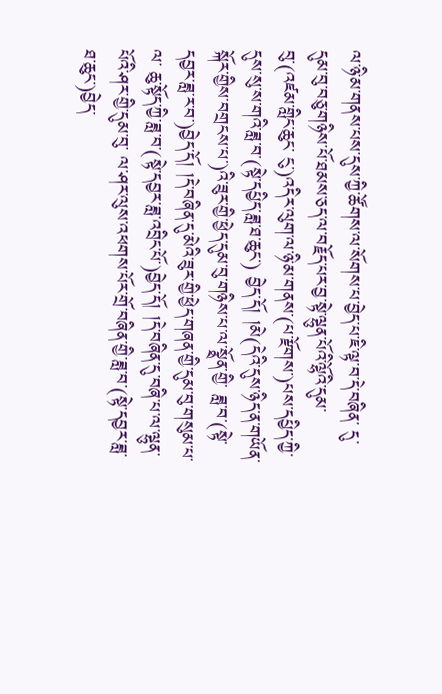ལ་ཉི་མ་གནས་པས་དུས་ཀྱི་ཚོགས་ལ་སོགས་པ་བྱེད་པ་ཇི་ལྟ་བ་དེ་བཞིན་ དུ་དུམ་བུ་བཅུ་གཉིས་པོ་ཐམས་ཅད་ལ་བརྗོད་པར་བྱ་སྟེ་ལྷུན་པོའི་ལྷོའི་དུམ་བུ་(འཛམ་གླིང་ཆུང་ ངུ་)འདིར་ལུག་ལ་ཉི་མ་གནས་(པ་རྫོགས་)པས་དཔྱིད་ཀྱི་དུས་སུ་ས་གའི་ཟླ་བ་(སྟེ་དཔྱིད་ཟླ་ཐ་ཆུང་) བྱེད་དོ། །མེ(དེའི་དུས་ཉིད་ན་གཡོན་སྐོར་གྱིས་བགྲངས་པ་)འི་ཟུར་གྱི་ཕྱེད་དུམ་བུ་གཉིས་པ་ལ་སྣྲོན་གྱི་ ཟླ་བ་(སྟེ་དབྱར་ཟླ་ར་བ་)བྱེད་དོ། །དེ་བཞིན་དུ་མེའི་ཟུར་གྱི་ཕྱེད་གཞན་གྱི་དུམ་བུ་གསུམ་པ་ལ་ ཆུ་སྟོད་ཀྱི་ཟླ་བ་(སྟེ་དབྱར་ཟླ་འབྲིང་པོ་)བྱེད་དོ། །དེ་བཞིན་དུ་བཞི་པ་ལ་ལྷུན་པོའི་ཤར་གྱི་དུམ་བུ་ ལ་ཤར་ལུས་འཕགས་པོར་གྲོ་བཞིན་གྱི་ཟླ་བ་(སྟེ་དབྱར་ཟླ་ཐ་ཆུང་)བྱེད་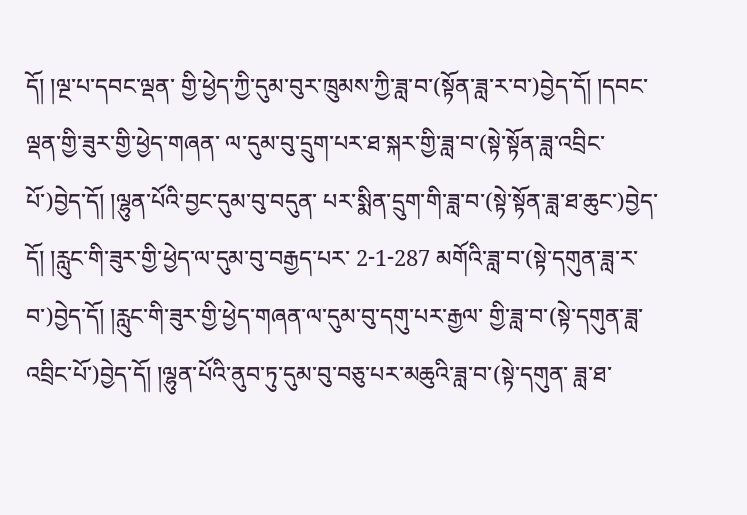དོ། །ལྔ་པ་དབང་ལྡན་ གྱི་ཕྱེད་ཀྱི་དུམ་བུར་ཁྲུམས་ཀྱི་ཟླ་བ་(སྟོན་ཟླ་ར་བ་)བྱེད་དོ། །དབང་ལྡན་གྱི་ཟུར་གྱི་ཕྱེད་གཞན་ ལ་དུམ་བུ་དྲུག་པར་ཐ་སྐར་གྱི་ཟླ་བ་(སྟེ་སྟོན་ཟླ་འབྲིང་པོ་)བྱེད་དོ། །ལྷུན་པོའི་བྱང་དུམ་བུ་བདུན་ པར་སྨིན་དྲུག་གི་ཟླ་བ་(སྟེ་སྟོན་ཟླ་ཐ་ཆུང་)བྱེད་དོ། །རླུང་གི་ཟུར་གྱི་ཕྱེད་ལ་དུམ་བུ་བརྒྱད་པར་ 2-1-287 མགོའི་ཟླ་བ་(སྟེ་དགུན་ཟླ་ར་བ་)བྱེད་དོ། །རླུང་གི་ཟུར་གྱི་ཕྱེད་གཞན་ལ་དུམ་བུ་དགུ་པར་རྒྱལ་ གྱི་ཟླ་བ་(སྟེ་དགུན་ཟླ་འབྲིང་པོ་)བྱེད་དོ། །ལྷུན་པོའི་ནུབ་ཏུ་དུམ་བུ་བཅུ་པར་མཆུའི་ཟླ་བ་(སྟེ་དགུན་ ཟླ་ཐ་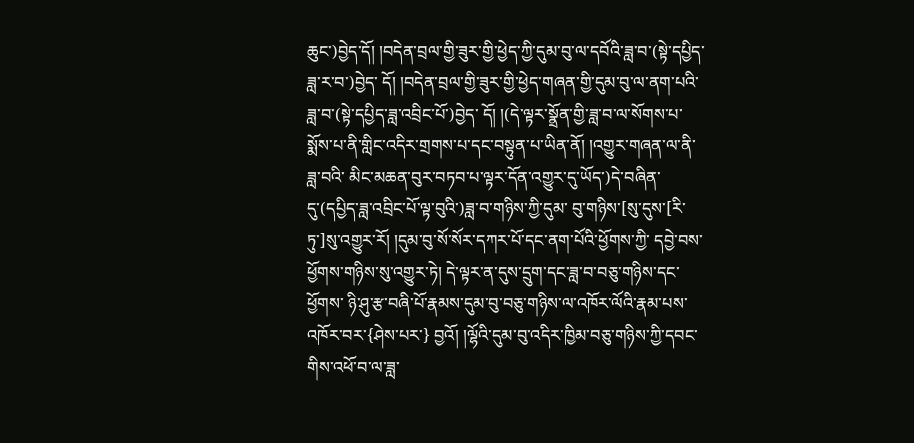ཆུང་)བྱེད་དོ། །བདེན་བྲལ་གྱི་ཟུར་གྱི་ཕྱེད་ཀྱི་དུམ་བུ་ལ་དབོའི་ཟླ་བ་(སྟེ་དཔྱིད་ཟླ་ར་བ་)བྱེད་ དོ། །བདེན་བྲལ་གྱི་ཟུར་གྱི་ཕྱེད་གཞན་གྱི་དུམ་བུ་ལ་ནག་པའི་ཟླ་བ་(སྟེ་དཔྱིད་ཟླ་འབྲིང་པོ་)བྱེད་ དོ། །(དེ་ལྟར་སྣྲོན་གྱི་ཟླ་བ་ལ་སོགས་པ་སྨོས་པ་ནི་གླིང་འདིར་གྲགས་པ་དང་བསྟུན་པ་ཡིན་ནོ། །འགྱུར་གཞན་ལ་ནི་ཟླ་བའི་ མིང་མཆན་བུར་བཏབ་པ་ལྟར་དོན་འགྱུར་དུ་ཡོད་)དེ་བཞིན་དུ་(དཔྱིད་ཟླ་འབྲིང་པོ་ལྟ་བུའི་)ཟླ་བ་གཉིས་ཀྱི་དུམ་ བུ་གཉིས་[སུ་དུས་[རི་ཏུ་]སུ་འགྱུར་རོ། །དུམ་བུ་སོ་སོར་དཀར་པོ་དང་ནག་པོའི་ཕྱོགས་ཀྱི་ དབྱེ་བས་ཕྱོགས་གཉིས་སུ་འགྱུར་ཏེ། དེ་ལྟར་ན་དུས་དྲུག་དང་ཟླ་བ་བཅུ་གཉིས་དང་ཕྱོགས་ ཉི་ཤུ་རྩ་བཞི་པོ་རྣམས་དུམ་བུ་བཅུ་གཉིས་ལ་འཁོར་ལོའི་རྣམ་པས་འཁོར་བར་{ཤེས་པར་} བྱའོ། །ལྷོའི་དུམ་བུ་འདིར་ཁྱིམ་བཅུ་གཉིས་ཀྱི་དབང་གིས་འཕོ་བ་ལ་ཟླ་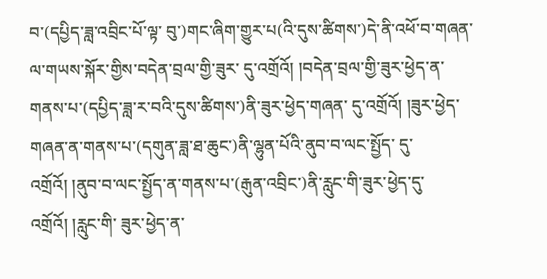བ་(དཔྱིད་ཟླ་འབྲིང་པོ་ལྟ་ བུ་)གང་ཞིག་གྱུར་པ(འི་དུས་ཚིགས་)དེ་ནི་འཕོ་བ་གཞན་ལ་གཡས་སྐོར་གྱིས་བདེན་བྲལ་གྱི་ཟུར་ དུ་འགྲོའོ། །བདེན་བྲལ་གྱི་ཟུར་ཕྱེད་ན་གནས་པ་(དཔྱིད་ཟླ་ར་བའི་དུས་ཚིགས་)ནི་ཟུར་ཕྱེད་གཞན་ དུ་འགྲོའོ། །ཟུར་ཕྱེད་གཞན་ན་གནས་པ་(དགུན་ཟླ་ཐ་ཆུང་)ནི་ལྷུན་པོའི་ནུབ་བ་ལང་སྤྱོད་ དུ་འགྲོའོ། །ནུབ་བ་ལང་སྤྱོད་ན་གནས་པ་(རྒུན་འབྲིང་)ནི་རླུང་གི་ཟུར་ཕྱེད་དུ་འགྲོའོ། །རླུང་གི་ ཟུར་ཕྱེད་ན་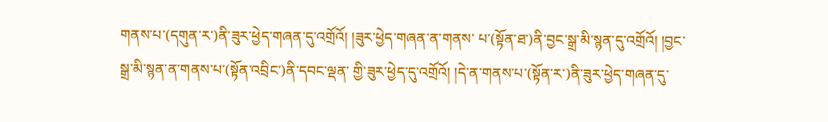གནས་པ་(དགུན་ར་)ནི་ཟུར་ཕྱེད་གཞན་དུ་འགྲོའོ། །ཟུར་ཕྱེད་གཞན་ན་གནས་ པ་(སྟོན་ཐ་)ནི་བྱང་སྒྲ་མི་སྙན་དུ་འགྲོའོ། །བྱང་སྒྲ་མི་སྙན་ན་གནས་པ་(སྟོན་འབྲིང་)ནི་དབང་ལྡན་ གྱི་ཟུར་ཕྱེད་དུ་འགྲོའོ། །དེ་ན་གནས་པ་(སྟོན་ར་)ནི་ཟུར་ཕྱེད་གཞན་དུ་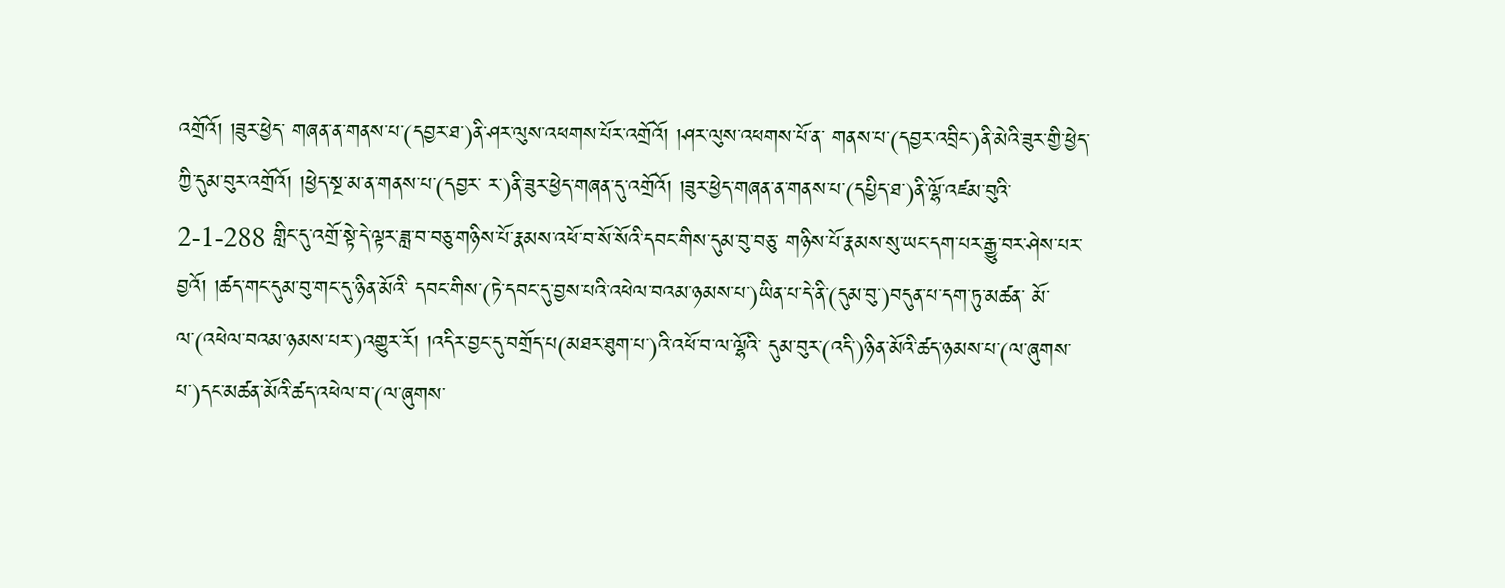འགྲོའོ། །ཟུར་ཕྱེད་ གཞན་ན་གནས་པ་(དབྱར་ཐ་)ནི་ཤར་ལུས་འཕགས་པོར་འགྲོའོ། །ཤར་ལུས་འཕགས་པོ་ན་ གནས་པ་(དབྱར་འབྲིང་)ནི་མེའི་ཟུར་གྱི་ཕྱེད་ཀྱི་དུམ་བུར་འགྲོའོ། །ཕྱེད་སྔ་མ་ན་གནས་པ་(དབྱར་ ར་)ནི་ཟུར་ཕྱེད་གཞན་དུ་འགྲོའོ། །ཟུར་ཕྱེད་གཞན་ན་གནས་པ་(དཔྱིད་ཐ་)ནི་ལྷོ་འཛམ་བུའི་ 2-1-288 གླིང་དུ་འགྲོ་སྟེ་དེ་ལྟར་ཟླ་བ་བཅུ་གཉིས་པོ་རྣམས་འཕོ་བ་སོ་སོའི་དབང་གིས་དུམ་བུ་བཅུ་ གཉིས་པོ་རྣམས་སུ་ཡང་དག་པར་རྒྱུ་བར་ཤེས་པར་བྱའོ། །ཚད་གང་དུམ་བུ་གང་དུ་ཉིན་མོའི་ དབང་གིས་(ཏེ་དབང་དུ་བྱས་པའི་འཕེལ་བའམ་ཉམས་པ་)ཡིན་པ་དེ་ནི་(དུམ་བུ་)བདུན་པ་དག་ཏུ་མཚན་ མོ་ལ་(འཕེལ་བའམ་ཉམས་པར་)འགྱུར་རོ། །འདིར་བྱང་དུ་བགྲོད་པ(མཐར་ཐུག་པ་)འི་འཕོ་བ་ལ་ལྷོའི་ དུམ་བུར་(འདི་)ཉིན་མོའི་ཚད་ཉམས་པ་(ལ་ཞུགས་པ་)དང་མཚན་མོའི་ཚད་འཕེལ་བ་(ལ་ཞུགས་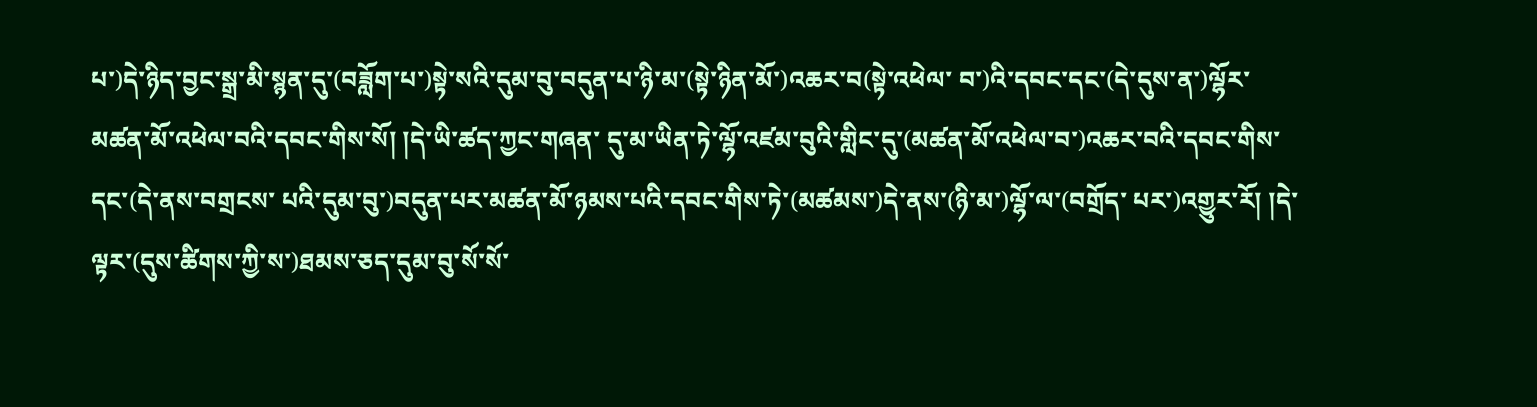པ་)དེ་ཉིད་བྱང་སྒྲ་མི་སྙན་དུ་(བཟློག་པ་)སྟེ་སའི་དུམ་བུ་བདུན་པ་ཉི་མ་(སྟེ་ཉིན་མོ་)འཆར་བ(སྟེ་འཕེལ་ བ་)འི་དབང་དང་(དེ་དུས་ན་)ལྷོར་མཚན་མོ་འཕེལ་བའི་དབང་གིས་སོ། །དེ་ཡི་ཚད་ཀྱང་གཞན་ དུ་མ་ཡིན་ཏེ་ལྷོ་འཛམ་བུའི་གླིང་དུ་(མཚན་མོ་འཕེལ་བ་)འཆར་བའི་དབང་གིས་དང་(དེ་ནས་བགྲངས་ པའི་དུམ་བུ་)བདུན་པར་མཚན་མོ་ཉམས་པའི་དབང་གིས་ཏེ་(མཚམས་)དེ་ནས་(ཉི་མ་)ལྷོ་ལ་(བགྲོད་ པར་)འགྱུར་རོ། །དེ་ལྟར་(དུས་ཚིགས་ཀྱི་ས་)ཐམས་ཅད་དུམ་བུ་སོ་སོ་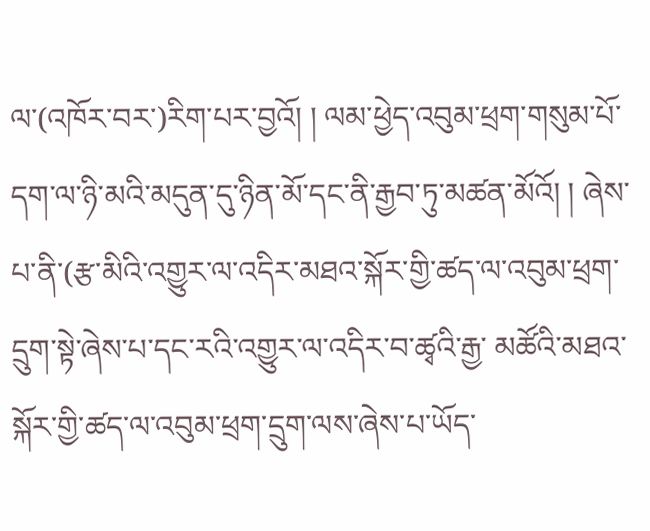ལ་(འཁོར་བར་)རིག་པར་བྱའོ། ། ལམ་ཕྱེད་འབུམ་ཕྲག་གསུམ་པོ་དག་ལ་ཉི་མའི་མདུན་དུ་ཉིན་མོ་དང་ནི་རྒྱབ་ཏུ་མཚན་མོའོ། ། ཞེས་པ་ནི་(རྩ་མིའི་འགྱུར་ལ་འདིར་མཐའ་སྐོར་གྱི་ཚད་ལ་འབུམ་ཕྲག་དྲུག་སྟེ་ཞེས་པ་དང་རའི་འགྱུར་ལ་འདིར་བ་ཚྭའི་རྒྱ་ མཚོའི་མཐའ་སྐོར་གྱི་ཚད་ལ་འབུམ་ཕྲག་དྲུག་ལས་ཞེས་པ་ཡོད་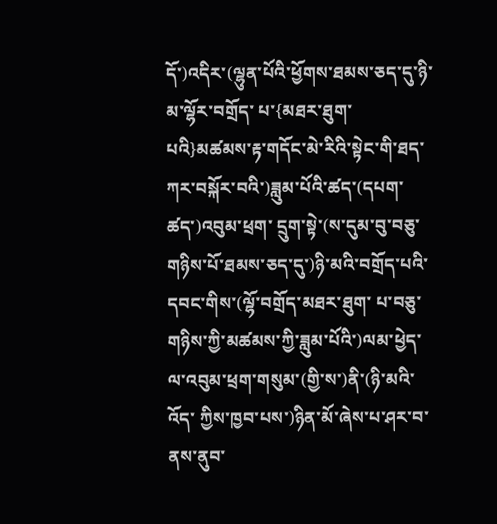དོ་)འདིར་(ལྷུན་པོའི་ཕྱོགས་ཐམས་ཅད་དུ་ཉི་མ་ལྷོར་བགྲོད་ པ་{མཐར་ཐུག་པའི}མཚམས་རྟ་གདོང་མེ་རིའི་སྟེང་གི་ཐད་ཀར་བསྐོར་བའི་)ཟླུམ་པོའི་ཚད་(དཔག་ཚད་)འབུམ་ཕྲག་ དྲུག་སྟེ་(ས་དུམ་བུ་བཅུ་གཉིས་པོ་ཐམས་ཅད་དུ་)ཉི་མའི་བགྲོད་པའི་དབང་གིས་(ལྷོ་བགྲོད་མཐར་ཐུག་ པ་བཅུ་གཉིས་ཀྱི་མཚམས་ཀྱི་ཟླུམ་པོའི་)ལམ་ཕྱེད་ལ་འབུམ་ཕྲག་གསུམ་(གྱི་ས་)ནི་(ཉི་མའི་འོད་ ཀྱིས་ཁྱབ་པས་)ཉིན་མོ་ཞེས་པ་ཤར་བ་ནས་ནུབ་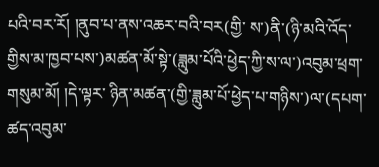པའི་བར་རོ། །ནུབ་པ་ནས་འཆར་བའི་བར(གྱི་ ས་)ནི་(ཉི་མའི་འོད་གྱིས་མ་ཁྱབ་པས་)མཚན་མོ་སྟེ་(ཟླུམ་པོའི་ཕྱེད་ཀྱི་ས་ལ་)འབུམ་ཕྲག་གསུམ་མོ། །དེ་ལྟར་ ཉིན་མཚན་(གྱི་ཟླུམ་པོ་ཕྱེད་པ་གཉིས་)ལ་(དཔག་ཚད་འབུམ་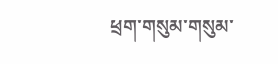ཕྲག་གསུམ་གསུམ་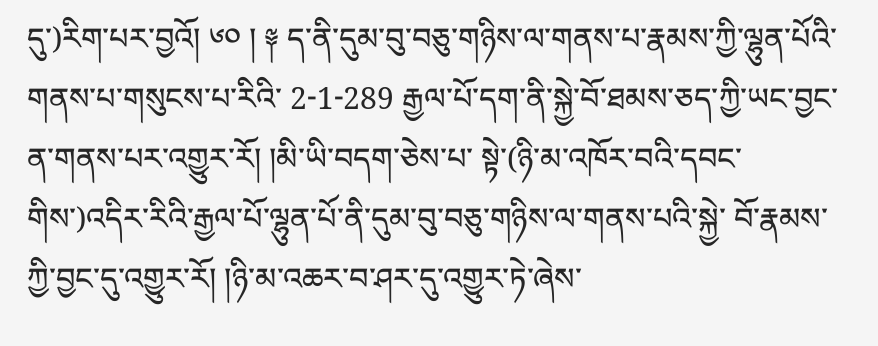དུ་)རིག་པར་བྱའོ། ༦༠ ། ༈ ད་ནི་དུམ་བུ་བཅུ་གཉིས་ལ་གནས་པ་རྣམས་ཀྱི་ལྷུན་པོའི་གནས་པ་གསུངས་པ་རིའི་ 2-1-289 རྒྱལ་པོ་དག་ནི་སྐྱེ་བོ་ཐམས་ཅད་ཀྱི་ཡང་བྱང་ན་གནས་པར་འགྱུར་རོ། །མི་ཡི་བདག་ཅེས་པ་ སྟེ་(ཉི་མ་འཁོར་བའི་དབང་གིས་)འདིར་རིའི་རྒྱལ་པོ་ལྷུན་པོ་ནི་དུམ་བུ་བཅུ་གཉིས་ལ་གནས་པའི་སྐྱེ་ བོ་རྣམས་ཀྱི་བྱང་དུ་འགྱུར་རོ། །ཉི་མ་འཆར་བ་ཤར་དུ་འགྱུར་ཏེ་ཞེས་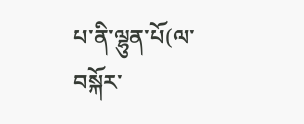པ་ནི་ལྷུན་པོ(ལ་བསྐོར་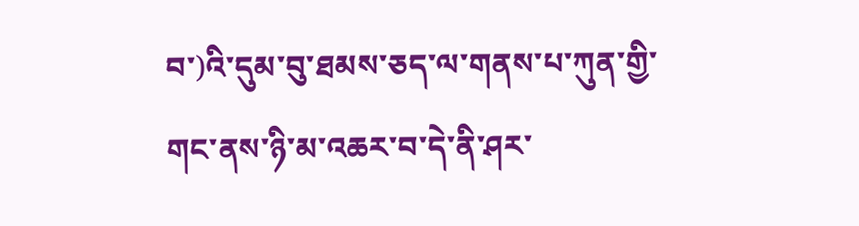བ་)འི་དུམ་བུ་ཐམས་ཅད་ལ་གནས་པ་ཀུན་གྱི་གང་ནས་ཉི་མ་འཆར་བ་དེ་ནི་ཤར་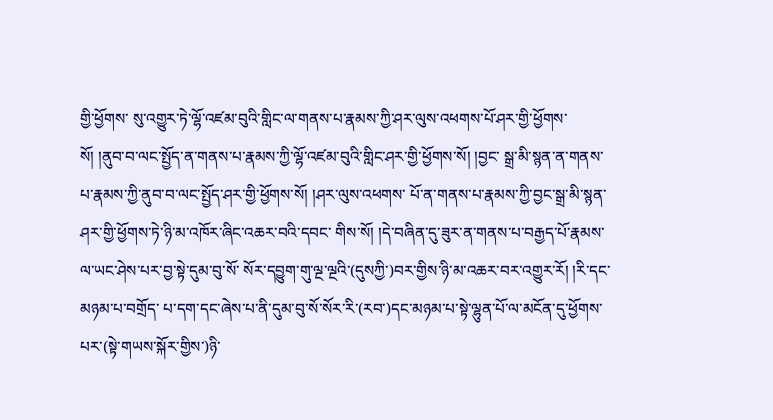གྱི་ཕྱོགས་ སུ་འགྱུར་ཏེ་ལྷོ་འཛམ་བུའི་གླིང་ལ་གནས་པ་རྣམས་ཀྱི་ཤར་ལུས་འཕགས་པོ་ཤར་གྱི་ཕྱོགས་ སོ། །ནུབ་བ་ལང་སྤྱོད་ན་གནས་པ་རྣམས་ཀྱི་ལྷོ་འཛམ་བུའི་གླིང་ཤར་གྱི་ཕྱོགས་སོ། །བྱང་ སྒྲ་མི་སྙན་ན་གནས་པ་རྣམས་ཀྱི་ནུབ་བ་ལང་སྤྱོད་ཤར་གྱི་ཕྱོགས་སོ། །ཤར་ལུས་འཕགས་ པོ་ན་གནས་པ་རྣམས་ཀྱི་བྱང་སྒྲ་མི་སྙན་ཤར་གྱི་ཕྱོགས་ཏེ་ཉི་མ་འཁོར་ཞིང་འཆར་བའི་དབང་ གིས་སོ། །དེ་བཞིན་དུ་ཟུར་ན་གནས་པ་བརྒྱད་པོ་རྣམས་ལ་ཡང་ཤེས་པར་བྱ་སྟེ་དུམ་བུ་སོ་ སོར་དབྱུག་གུ་ལྔ་ལྔའི་(དུསཀྱི་)བར་གྱིས་ཉི་མ་འཆར་བར་འགྱུར་རོ། །རི་དང་མཉམ་པ་བགྲོད་ པ་དག་དང་ཞེས་པ་ནི་དུམ་བུ་སོ་སོར་རི་(རབ་)དང་མཉམ་པ་སྟེ་ལྷུན་པོ་ལ་མངོན་དུ་ཕྱོགས་ པར་(སྟེ་གཡས་སྐོར་གྱིས་)ཉི་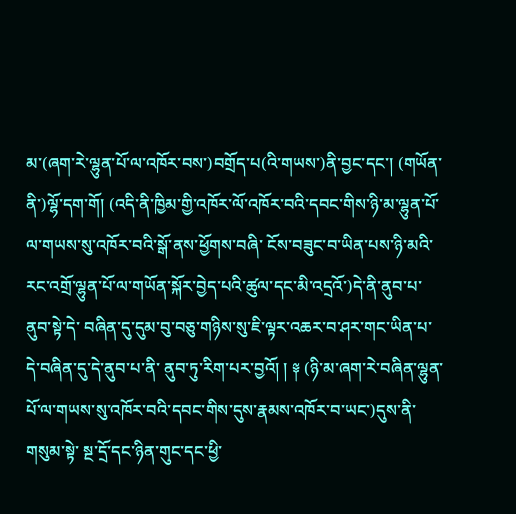མ་(ཞག་རེ་ལྷུན་པོ་ལ་འཁོར་བས་)བགྲོད་པ(འི་གཡས་)ནི་བྱང་དང་། (གཡོན་ནི་)ལྷོ་དག་གོ། (འདི་ནི་ཁྱིམ་གྱི་འཁོར་ལོ་འཁོར་བའི་དབང་གིས་ཉི་མ་ལྷུན་པོ་ལ་གཡས་སུ་འཁོར་བའི་སྒོ་ནས་ཕྱོགས་བཞི་ ངོས་བཟུང་བ་ཡིན་པས་ཉི་མའི་རང་འགྲོ་ལྷུན་པོ་ལ་གཡོན་སྐོར་བྱེད་པའི་ཚུལ་དང་མི་འདྲའོ་)དེ་ནི་ནུབ་པ་ནུབ་སྟེ་དེ་ བཞིན་དུ་དུམ་བུ་བཅུ་གཉིས་སུ་ཇི་ལྟར་འཆར་བ་ཤར་གང་ཡིན་པ་དེ་བཞིན་དུ་དེ་ནུབ་པ་ནི་ ནུབ་ཏུ་རིག་པར་བྱའོ། ། ༈ (ཉི་མ་ཞག་རེ་བཞིན་ལྷུན་པོ་ལ་གཡས་སུ་འཁོར་བའི་དབང་གིས་དུས་རྣམས་འཁོར་བ་ཡང་)དུས་ནི་གསུམ་སྟེ་ སྔ་དྲོ་དང་ཉིན་གུང་དང་ཕྱི་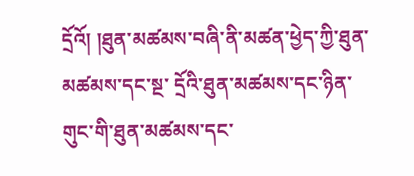དྲོའོ། །ཐུན་མཚམས་བཞི་ནི་མཚན་ཕྱེད་ཀྱི་ཐུན་མཚམས་དང་སྔ་ དྲོའི་ཐུན་མཚམས་དང་ཉིན་གུང་གི་ཐུན་མཚམས་དང་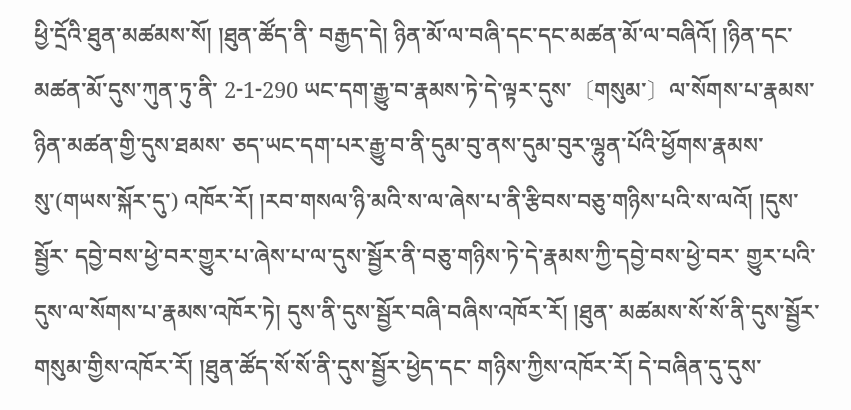ཕྱི་དྲོའི་ཐུན་མཚམས་སོ། །ཐུན་ཚོད་ནི་ བརྒྱད་དེ། ཉིན་མོ་ལ་བཞི་དང་དང་མཚན་མོ་ལ་བཞིའོ། །ཉིན་དང་མཚན་མོ་དུས་ཀུན་ཏུ་ནི་ 2-1-290 ཡང་དག་རྒྱུ་བ་རྣམས་ཏེ་དེ་ལྟར་དུས་〔གསུམ་〕ལ་སོགས་པ་རྣམས་ཉིན་མཚན་གྱི་དུས་ཐམས་ ཅད་ཡང་དག་པར་རྒྱུ་བ་ནི་དུམ་བུ་ནས་དུམ་བུར་ལྷུན་པོའི་ཕྱོགས་རྣམས་སུ་(གཡས་སྐོར་དུ་) འཁོར་རོ། །རབ་གསལ་ཉི་མའི་ས་ལ་ཞེས་པ་ནི་རྩིབས་བཅུ་གཉིས་པའི་ས་ལའོ། །དུས་སྦྱོར་ དབྱེ་བས་ཕྱེ་བར་གྱུར་པ་ཞེས་པ་ལ་དུས་སྦྱོར་ནི་བཅུ་གཉིས་ཏེ་དེ་རྣམས་ཀྱི་དབྱེ་བས་ཕྱེ་བར་ གྱུར་པའི་དུས་ལ་སོགས་པ་རྣམས་འཁོར་ཏེ། དུས་ནི་དུས་སྦྱོར་བཞི་བཞིས་འཁོར་རོ། །ཐུན་ མཚམས་སོ་སོ་ནི་དུས་སྦྱོར་གསུམ་གྱིས་འཁོར་རོ། །ཐུན་ཚོད་སོ་སོ་ནི་དུས་སྦྱོར་ཕྱེད་དང་ གཉིས་ཀྱིས་འཁོར་རོ། དེ་བཞིན་དུ་དུས་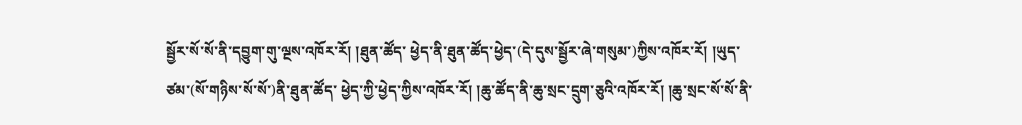སྦྱོར་སོ་སོ་ནི་དབྱུག་གུ་ལྔས་འཁོར་རོ། །ཐུན་ཚོད་ ཕྱེད་ནི་ཐུན་ཚོད་ཕྱེད་(དེ་དུས་སྦྱོར་ཞེ་གསུམ་)ཀྱིས་འཁོར་རོ། །ཡུད་ཙམ་(སོ་གཉིས་སོ་སོ་)ནི་ཐུན་ཚོད་ ཕྱེད་ཀྱི་ཕྱེད་ཀྱིས་འཁོར་རོ། །ཆུ་ཚོད་ནི་ཆུ་སྲང་དྲུག་ཅུའི་འཁོར་རོ། །ཆུ་སྲང་སོ་སོ་ནི་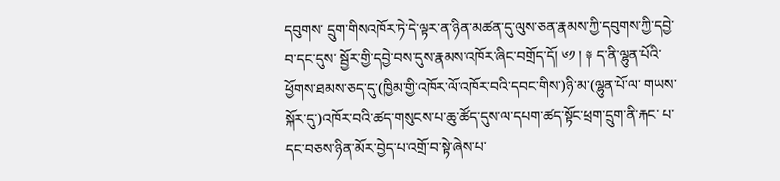དབུགས་ དྲུག་གིསའཁོར་ཏེ་དེ་ལྟར་ན་ཉིན་མཚན་དུ་ལུས་ཅན་རྣམས་ཀྱི་དབུགས་ཀྱི་དབྱེ་བ་དང་དུས་ སྦྱོར་གྱི་དབྱེ་བས་དུས་རྣམས་འཁོར་ཞིང་བགྲོད་དོ། ༦༡ ། ༈ ད་ནི་ལྷུན་པོའི་ཕྱོགས་ཐམས་ཅད་དུ་(ཁྱིམ་གྱི་འཁོར་ལོ་འཁོར་བའི་དབང་གིས་)ཉི་མ་(ལྷུན་པོ་ལ་ གཡས་སྐོར་དུ་)འཁོར་བའི་ཚད་གསུངས་པ་ཆུ་ཚོད་དུས་ལ་དཔག་ཚད་སྟོང་ཕྲག་དྲུག་ནི་རྐང་ པ་དང་བཅས་ཉིན་མོར་བྱེད་པ་འགྲོ་བ་སྟེ་ཞེས་པ་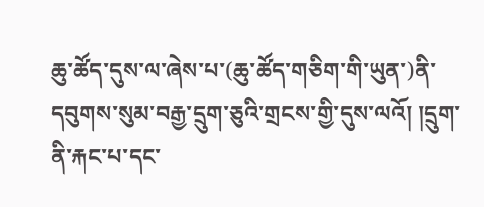ཆུ་ཚོད་དུས་ལ་ཞེས་པ་(ཆུ་ཚོད་གཅིག་གི་ཡུན་)ནི་དབུགས་སུམ་བརྒྱ་དྲུག་ཅུའི་གྲངས་གྱི་དུས་ལའོ། །དྲུག་ནི་རྐང་པ་དང་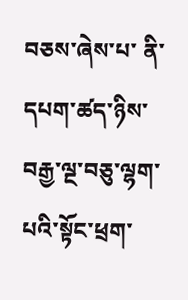བཅས་ཞེས་པ་ ནི་དཔག་ཚད་ཉིས་བརྒྱ་ལྔ་བཅུ་ལྷག་པའི་སྟོང་ཕྲག་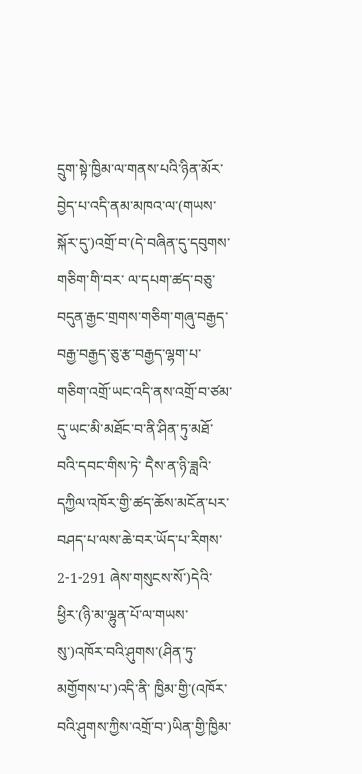དྲུག་སྟེ་ཁྱིམ་ལ་གནས་པའི་ཉིན་མོར་ བྱེད་པ་འདི་ནམ་མཁའ་ལ་(གཡས་སྐོར་དུ་)འགྲོ་བ་(དེ་བཞིན་དུ་དབུགས་གཅིག་གི་བར་ ལ་དཔག་ཚད་བཅུ་བདུན་རྒྱང་གྲགས་གཅིག་གཞུ་བརྒྱད་བརྒྱ་བརྒྱད་ཅུ་རྩ་བརྒྱད་ལྷག་པ་ གཅིག་འགྲོ་ཡང་འདི་ནས་འགྲོ་བ་ཙམ་དུ་ཡང་མི་མཐོང་བ་ནི་ཤིན་ཏུ་མཐོ་བའི་དབང་གིས་ཏེ་ དཻས་ན་ཉི་ཟླའི་དཀྱིལ་འཁོར་གྱི་ཚད་ཆོས་མངོན་པར་བཤད་པ་ལས་ཆེ་བར་ཡོད་པ་རིགས་ 2-1-291 ཞེས་གསུངས་སོ་)དེའི་ཕྱིར་(ཉི་མ་ལྷུན་པོ་ལ་གཡས་སུ་)འཁོར་བའི་ཤུགས་(ཤིན་ཏུ་མགྱོགས་པ་)འདི་ནི་ ཁྱིམ་གྱི་(འཁོར་བའི་ཤུགས་ཀྱིས་འགྲོ་བ་)ཡིན་གྱི་ཁྱིམ་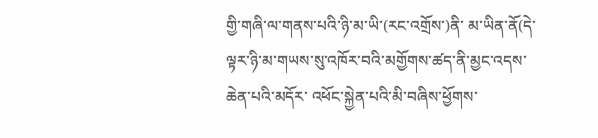གྱི་གཞི་ལ་གནས་པའི་ཉི་མ་ཡི་(རང་འགྲོས་)ནི་ མ་ཡིན་ནོ(དེ་ལྟར་ཉི་མ་གཡས་སུ་འཁོར་བའི་མགྱོགས་ཚད་ནི་མྱང་འདས་ཆེན་པའི་མདོར་ འཕོང་སྐྱེན་པའི་མི་བཞིས་ཕྱོགས་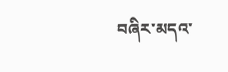བཞིར་མདའ་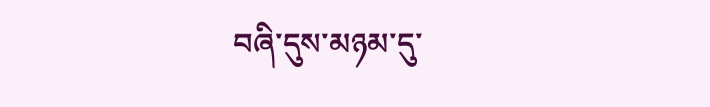བཞི་དུས་མཉམ་དུ་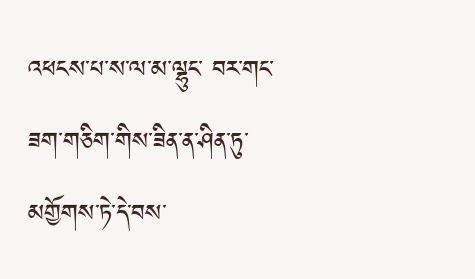འཕངས་པ་ས་ལ་མ་ལྷུང་ བར་གང་ཟག་གཅིག་གིས་ཟིན་ན་ཤིན་ཏུ་མགྱོགས་ཏེ་དེ་བས་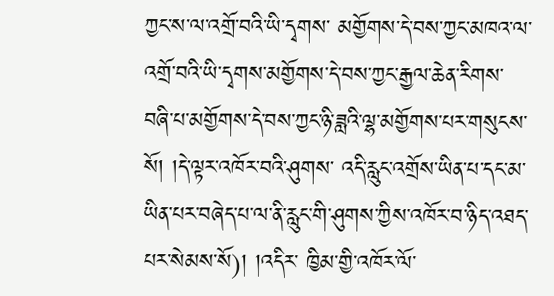ཀྱང་ས་ལ་འགྲོ་བའི་ཡི་དྭགས་ མགྱོགས་དེ་བས་ཀྱང་མཁའ་ལ་འགྲོ་བའི་ཡི་དྭགས་མགྱོགས་དེ་བས་ཀྱང་རྒྱལ་ཆེན་རིགས་ བཞི་པ་མགྱོགས་དེ་བས་ཀྱང་ཉི་ཟླའི་ལྷ་མགྱོགས་པར་གསུངས་སོ། །དེ་ལྟར་འཁོར་བའི་ཤུགས་ འདི་རླུང་འགྲོས་ཡིན་པ་དང་མ་ཡིན་པར་བཞེད་པ་ལ་ནི་རླུང་གི་ཤུགས་ཀྱིས་འཁོར་བ་ཉིད་འཐད་པར་སེམས་སོ)། །འདིར་ ཁྱིམ་གྱི་འཁོར་ལོ་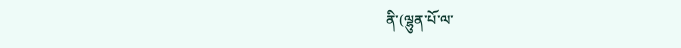ནི་(ལྷུན་པོ་ལ་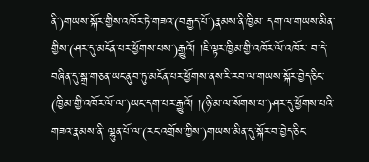ནི་)གཡས་སྐོར་གྱིས་འཁོར་ཏེ་གཟའ་(བརྒྱད་པོ་)རྣམས་ནི་ཁྱིམ་ དག་ལ་གཡས་མིན་གྱིས་(ཤར་དུ་མངོན་པར་ཕྱོགས་པས་)རྒྱུའོ། །ཇི་ལྟར་ཁྱིམ་གྱི་འཁོར་ལོ་འཁོར་ བ་དེ་བཞིན་དུ་སྒྲ་གཅན་ཡང་ནུབ་ཏུ་མངོན་པར་ཕྱོགས་ནས་རི་རབ་ལ་གཡས་སྐོར་བྱེད་ཅིང་ (ཁྱིམ་གྱི་འཁོར་ལོ་ལ་)ཡང་དག་པར་རྒྱུའོ། །(ཉི་མ་ལ་སོགས་པ་)ཤར་དུ་ཕྱོགས་པའི་གཟའ་རྣམས་ནི་ ལྷུན་པོ་ལ་(རང་འགྲོས་ཀྱིས་)གཡས་མིན་དུ་སྐོར་བ་བྱེད་ཅིང་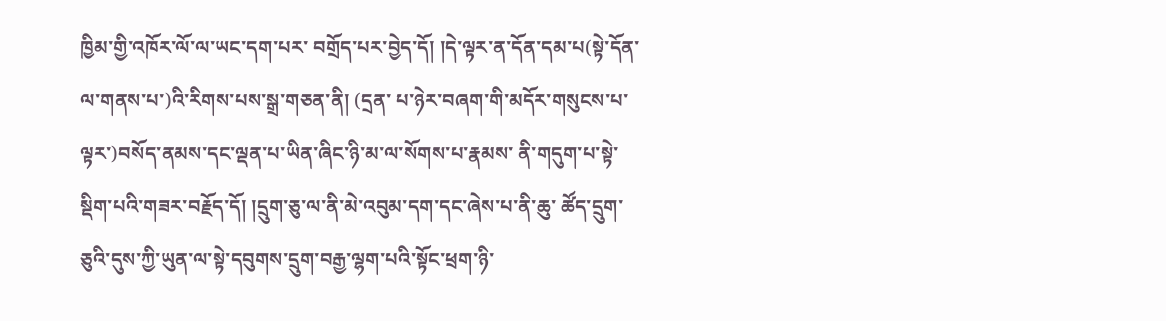ཁྱིམ་གྱི་འཁོར་ལོ་ལ་ཡང་དག་པར་ བགྲོད་པར་བྱེད་དོ། །དེ་ལྟར་ན་དོན་དམ་པ(སྟེ་དོན་ལ་གནས་པ་)འི་རིགས་པས་སྒྲ་གཅན་ནི། (དྲན་ པ་ཉེར་བཞག་གི་མདོར་གསུངས་པ་ལྟར་)བསོད་ནམས་དང་ལྡན་པ་ཡིན་ཞིང་ཉི་མ་ལ་སོགས་པ་རྣམས་ ནི་གདུག་པ་སྟེ་སྡིག་པའི་གཟར་བརྗོད་དོ། །དྲུག་ཅུ་ལ་ནི་མེ་འབུམ་དག་དང་ཞེས་པ་ནི་ཆུ་ ཚོད་དྲུག་ཅུའི་དུས་ཀྱི་ཡུན་ལ་སྟེ་དབུགས་དྲུག་བརྒྱ་ལྷག་པའི་སྟོང་ཕྲག་ཉི་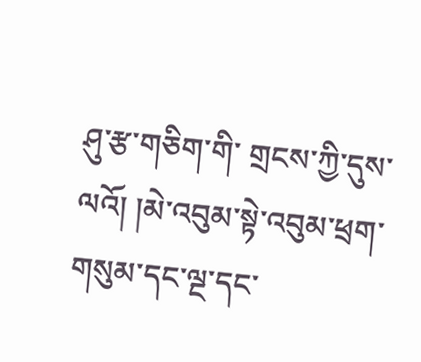ཤུ་རྩ་གཅིག་གི་ གྲངས་ཀྱི་དུས་ལའོ། །མེ་འབུམ་སྟེ་འབུམ་ཕྲག་གསུམ་དང་ལྔ་དང་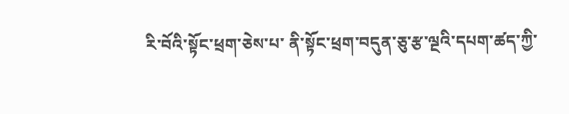རི་བོའི་སྟོང་ཕྲག་ཅེས་པ་ ནི་སྟོང་ཕྲག་བདུན་ཅུ་རྩ་ལྔའི་དཔག་ཚད་ཀྱི་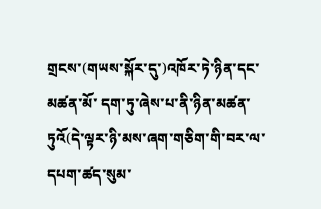གྲངས་(གཡས་སྐོར་དུ་)འཁོར་ཏེ་ཉིན་དང་མཚན་མོ་ དག་ཏུ་ཞེས་པ་ནི་ཉིན་མཚན་ཏུའོ(དེ་ལྟར་ཉི་མས་ཞག་གཅིག་གི་བར་ལ་དཔག་ཚད་སུམ་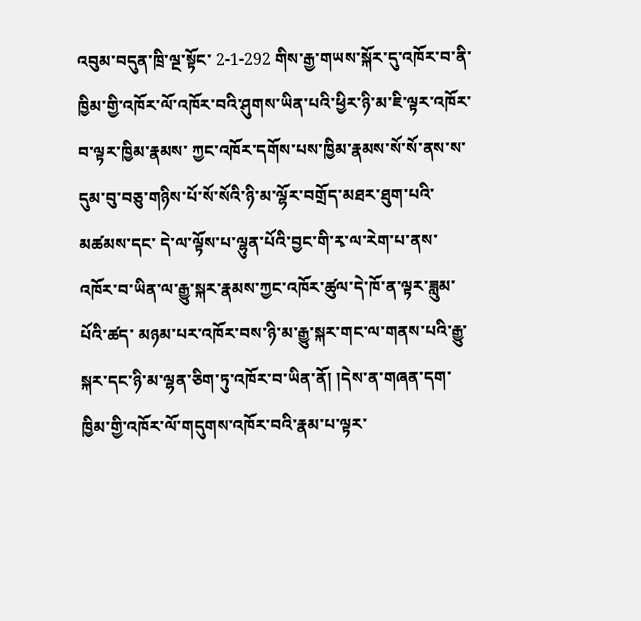འབུམ་བདུན་ཁྲི་ལྔ་སྟོང་ 2-1-292 གིས་རྒྱ་གཡས་སྐོར་དུ་འཁོར་བ་ནི་ཁྱིམ་གྱི་འཁོར་ལོ་འཁོར་བའི་ཤུགས་ཡིན་པའི་ཕྱིར་ཉི་མ་ཇི་ལྟར་འཁོར་བ་ལྟར་ཁྱིམ་རྣམས་ ཀྱང་འཁོར་དགོས་པས་ཁྱིམ་རྣམས་སོ་སོ་ནས་ས་དུམ་བུ་བཅུ་གཉིས་པོ་སོ་སོའི་ཉི་མ་ལྷོར་བགྲོད་མཐར་ཐུག་པའི་མཚམས་དང་ དེ་ལ་ལྟོས་པ་ལྷུན་པོའི་བྱང་གི་རྭ་ལ་རེག་པ་ནས་འཁོར་བ་ཡིན་ལ་རྒྱུ་སྐར་རྣམས་ཀྱང་འཁོར་ཚུལ་དེ་ཁོ་ན་ལྟར་ཟླུམ་པོའི་ཚད་ མཉམ་པར་འཁོར་བས་ཉི་མ་རྒྱུ་སྐར་གང་ལ་གནས་པའི་རྒྱུ་སྐར་དང་ཉི་མ་ལྷན་ཅིག་ཏུ་འཁོར་བ་ཡིན་ནོ། །དེས་ན་གཞན་དག་ ཁྱིམ་གྱི་འཁོར་ལོ་གདུགས་འཁོར་བའི་རྣམ་པ་ལྟར་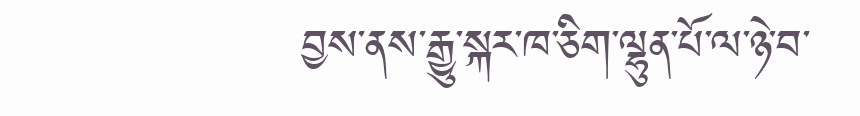བྱས་ནས་རྒྱུ་སྐར་ཁ་ཅིག་ལྷུན་པོ་ལ་ཉེ་བ་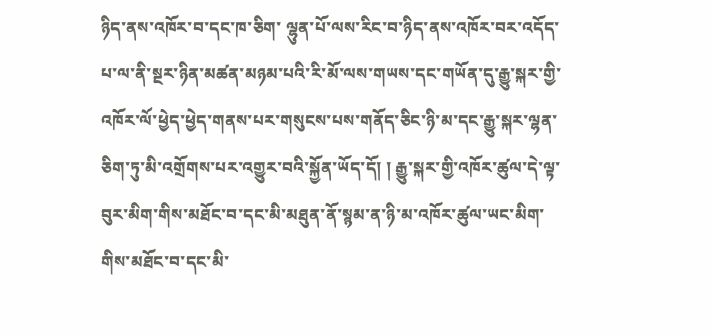ཉིད་ནས་འཁོར་བ་དང་ཁ་ཅིག་ ལྷུན་པོ་ལས་རིང་བ་ཉིད་ནས་འཁོར་བར་འདོད་པ་ལ་ནི་སྔར་ཉིན་མཚན་མཉམ་པའི་རི་མོ་ལས་གཡས་དང་གཡོན་དུ་རྒྱུ་སྐར་གྱི་ འཁོར་ལོ་ཕྱེད་ཕྱེད་གནས་པར་གསུངས་པས་གནོད་ཅིང་ཉི་མ་དང་རྒྱུ་སྐར་ལྷན་ཅིག་ཏུ་མི་འགྲོགས་པར་འགྱུར་བའི་སྐྱོན་ཡོད་དོ། ། རྒྱུ་སྐར་གྱི་འཁོར་ཚུལ་དེ་ལྟ་བུར་མིག་གིས་མཐོང་བ་དང་མི་མཐུན་ནོ་སྙམ་ན་ཉི་མ་འཁོར་ཚུལ་ཡང་མིག་གིས་མཐོང་བ་དང་མི་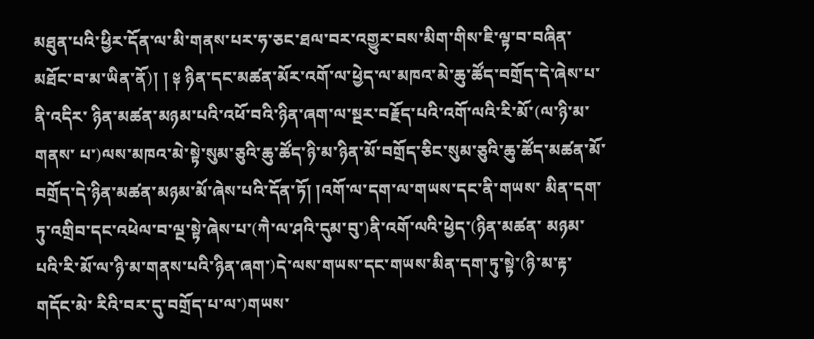མཐུན་པའི་ཕྱིར་དོན་ལ་མི་གནས་པར་ཧ་ཅང་ཐལ་བར་འགྱུར་བས་མིག་གིས་ཇི་ལྟ་བ་བཞིན་མཐོང་བ་མ་ཡིན་ནོ)། ། ༈ ཉིན་དང་མཚན་མོར་འགོ་ལ་ཕྱེད་ལ་མཁའ་མེ་ཆུ་ཚོད་བགྲོད་དེ་ཞེས་པ་ནི་འདིར་ ཉིན་མཚན་མཉམ་པའི་འཕོ་བའི་ཉིན་ཞག་ལ་སྔར་བརྗོད་པའི་འགོ་ལའི་རི་མོ་(ལ་ཉི་མ་གནས་ པ་)ལས་མཁའ་མེ་སྟེ་སུམ་ཅུའི་ཆུ་ཚོད་ཉི་མ་ཉིན་མོ་བགྲོད་ཅིང་སུམ་ཅུའི་ཆུ་ཚོད་མཚན་མོ་ བགྲོད་དེ་ཉིན་མཚན་མཉམ་མོ་ཞེས་པའི་དོན་ཏོ། །འགོ་ལ་དག་ལ་གཡས་དང་ནི་གཡས་ མིན་དག་ཏུ་འགྲིབ་དང་འཕེལ་བ་ལྔ་སྟེ་ཞེས་པ་(ཀཻ་ལ་ཤའི་དུམ་བུ་)ནི་འགོ་ལའི་ཕྱེད་(ཉིན་མཚན་ མཉམ་པའི་རི་མོ་ལ་ཉི་མ་གནས་པའི་ཉིན་ཞག་)དེ་ལས་གཡས་དང་གཡས་མིན་དག་ཏུ་སྟེ་(ཉི་མ་རྟ་གདོང་མེ་ རིའི་བར་དུ་བགྲོད་པ་ལ་)གཡས་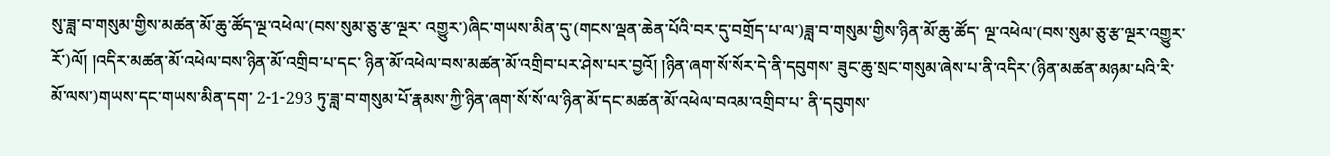སུ་ཟླ་བ་གསུམ་གྱིས་མཚན་མོ་ཆུ་ཚོད་ལྔ་འཕེལ་(བས་སུམ་ཅུ་རྩ་ལྔར་ འགྱུར་)ཞིང་གཡས་མིན་དུ་(གངས་ལྡན་ཆེན་པོའི་བར་དུ་བགྲོད་པ་ལ་)ཟླ་བ་གསུམ་གྱིས་ཉིན་མོ་ཆུ་ཚོད་ ལྔ་འཕེལ་(བས་སུམ་ཅུ་རྩ་ལྔར་འགྱུར་རོ་)ལོ། །འདིར་མཚན་མོ་འཕེལ་བས་ཉིན་མོ་འགྲིབ་པ་དང་ ཉིན་མོ་འཕེལ་བས་མཚན་མོ་འགྲིབ་པར་ཤེས་པར་བྱའོ། །ཉིན་ཞག་སོ་སོར་དེ་ནི་དབུགས་ ཟུང་ཆུ་སྲང་གསུམ་ཞེས་པ་ནི་འདིར་(ཉིན་མཚན་མཉམ་པའི་རི་མོ་ལས་)གཡས་དང་གཡས་མིན་དག་ 2-1-293 ཏུ་ཟླ་བ་གསུམ་པོ་རྣམས་ཀྱི་ཉིན་ཞག་སོ་སོ་ལ་ཉིན་མོ་དང་མཚན་མོ་འཕེལ་བའམ་འགྲིབ་པ་ ནི་དབུགས་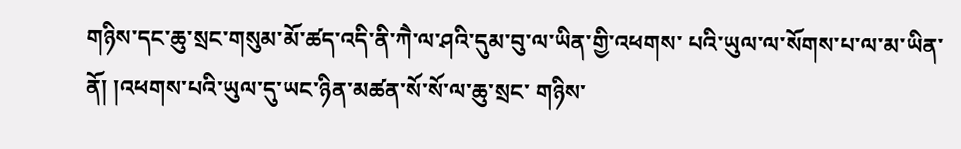གཉིས་དང་ཆུ་སྲང་གསུམ་མོ་ཚད་འདི་ནི་ཀཻ་ལ་ཤའི་དུམ་བུ་ལ་ཡིན་གྱི་འཕགས་ པའི་ཡུལ་ལ་སོགས་པ་ལ་མ་ཡིན་ནོ། །འཕགས་པའི་ཡུལ་དུ་ཡང་ཉིན་མཚན་སོ་སོ་ལ་ཆུ་སྲང་ གཉིས་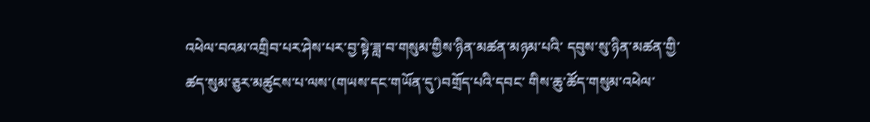འཕེལ་བའམ་འགྲིབ་པར་ཤེས་པར་བྱ་སྟེ་ཟླ་བ་གསུམ་གྱིས་ཉིན་མཚན་མཉམ་པའི་ དབུས་སུ་ཉིན་མཚན་གྱི་ཚད་སུམ་ཅུར་མཚུངས་པ་ལས་(གཡས་དང་གཡོན་དུ་)བགྲོད་པའི་དབང་ གིས་ཆུ་ཚོད་གསུམ་འཕེལ་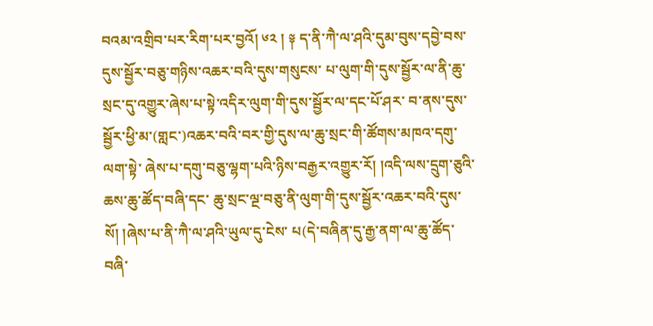བའམ་འགྲིབ་པར་རིག་པར་བྱའོ། ༦༢ ། ༈ ད་ནི་ཀཻ་ལ་ཤའི་དུམ་བུས་དབྱེ་བས་དུས་སྦྱོར་བཅུ་གཉིས་འཆར་བའི་དུས་གསུངས་ པ་ལུག་གི་དུས་སྦྱོར་ལ་ནི་ཆུ་སྲང་དུ་འགྱུར་ཞེས་པ་སྟེ་འདིར་ལུག་གི་དུས་སྦྱོར་ལ་དང་པོ་ཤར་ བ་ནས་དུས་སྦྱོར་ཕྱི་མ་(གླང་)འཆར་བའི་བར་གྱི་དུས་ལ་ཆུ་སྲང་གི་ཚོགས་མཁའ་དགུ་ལག་སྟེ་ ཞེས་པ་དགུ་བཅུ་ལྷག་པའི་ཉིས་བརྒྱར་འགྱུར་རོ། །འདི་ལས་དྲུག་ཅུའི་ཆས་ཆུ་ཚོད་བཞི་དང་ ཆུ་སྲང་ལྔ་བཅུ་ནི་ལུག་གི་དུས་སྦྱོར་འཆར་བའི་དུས་སོ། །ཞེས་པ་ནི་ཀཻ་ལ་ཤའི་ཡུལ་དུ་ངེས་ པ(དེ་བཞིན་དུ་རྒྱ་ནག་ལ་ཆུ་ཚོད་བཞི་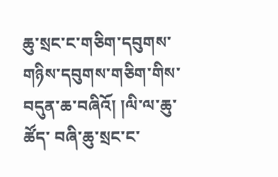ཆུ་སྲང་ང་གཅིག་དབུགས་གཉིས་དབུགས་གཅིག་གིས་བདུན་ཆ་བཞིའོ། །ལི་ལ་ཆུ་ཚོད་ བཞི་ཆུ་སྲང་ང་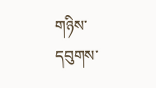གཉིས་དབུགས་